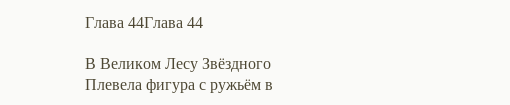Глава 44Глава 44

В Великом Лесу Звёздного Плевела фигура с ружьём в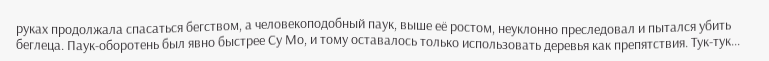руках продолжала спасаться бегством, а человекоподобный паук, выше её ростом, неуклонно преследовал и пытался убить беглеца. Паук-оборотень был явно быстрее Су Мо, и тому оставалось только использовать деревья как препятствия. Тук-тук...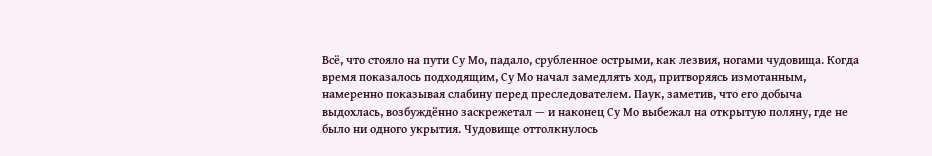Всё, что стояло на пути Су Мо, падало, срубленное острыми, как лезвия, ногами чудовища. Когда время показалось подходящим, Су Мо начал замедлять ход, притворяясь измотанным, намеренно показывая слабину перед преследователем. Паук, заметив, что его добыча выдохлась, возбуждённо заскрежетал — и наконец Су Мо выбежал на открытую поляну, где не было ни одного укрытия. Чудовище оттолкнулось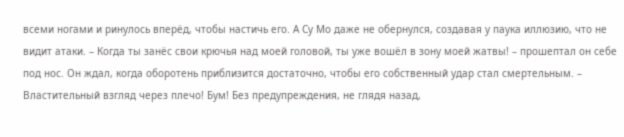всеми ногами и ринулось вперёд, чтобы настичь его. А Су Мо даже не обернулся, создавая у паука иллюзию, что не видит атаки. – Когда ты занёс свои крючья над моей головой, ты уже вошёл в зону моей жатвы! – прошептал он себе под нос. Он ждал, когда оборотень приблизится достаточно, чтобы его собственный удар стал смертельным. – Властительный взгляд через плечо! Бум! Без предупреждения, не глядя назад,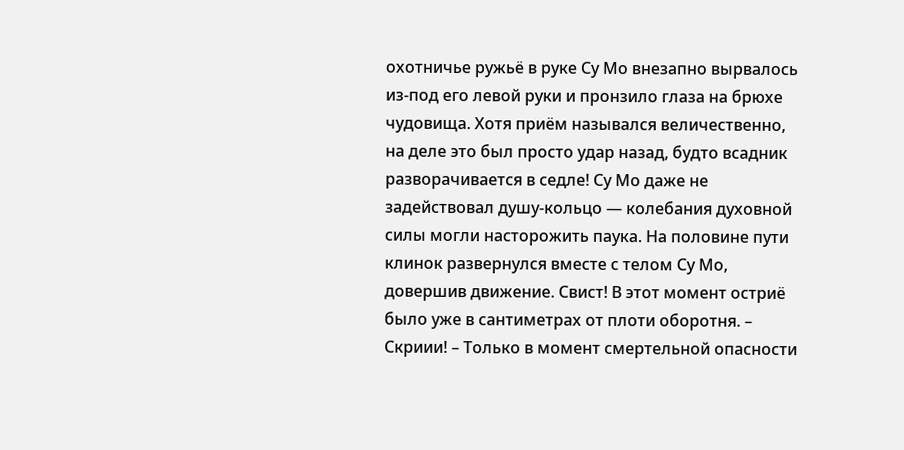охотничье ружьё в руке Су Мо внезапно вырвалось из-под его левой руки и пронзило глаза на брюхе чудовища. Хотя приём назывался величественно, на деле это был просто удар назад, будто всадник разворачивается в седле! Су Мо даже не задействовал душу-кольцо — колебания духовной силы могли насторожить паука. На половине пути клинок развернулся вместе с телом Су Мо, довершив движение. Свист! В этот момент остриё было уже в сантиметрах от плоти оборотня. – Скриии! – Только в момент смертельной опасности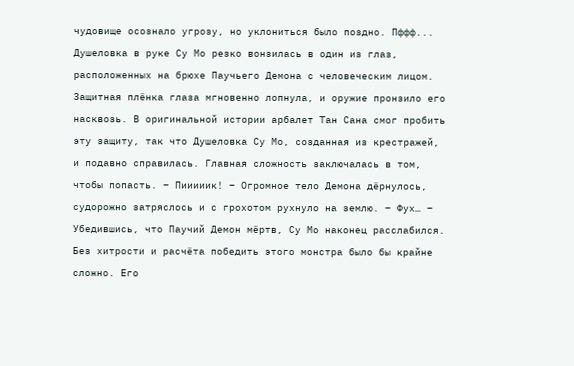чудовище осознало угрозу, но уклониться было поздно. Пффф... Душеловка в руке Су Мо резко вонзилась в один из глаз, расположенных на брюхе Паучьего Демона с человеческим лицом. Защитная плёнка глаза мгновенно лопнула, и оружие пронзило его насквозь. В оригинальной истории арбалет Тан Сана смог пробить эту защиту, так что Душеловка Су Мо, созданная из крестражей, и подавно справилась. Главная сложность заключалась в том, чтобы попасть. – Пииииик! – Огромное тело Демона дёрнулось, судорожно затряслось и с грохотом рухнуло на землю. – Фух… – Убедившись, что Паучий Демон мёртв, Су Мо наконец расслабился. Без хитрости и расчёта победить этого монстра было бы крайне сложно. Его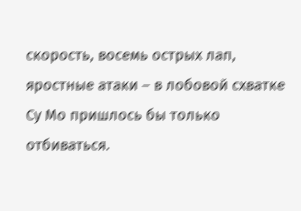скорость, восемь острых лап, яростные атаки – в лобовой схватке Су Мо пришлось бы только отбиваться.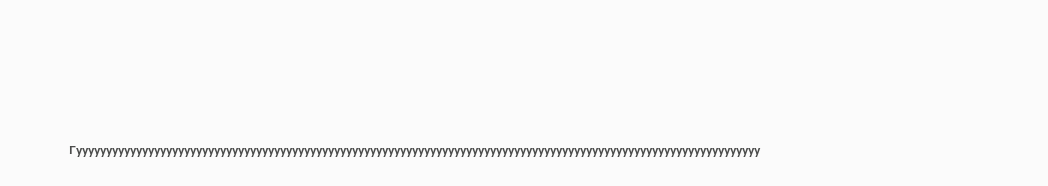Гуууууууууууууууууууууууууууууууууууууууууууууууууууууууууууууууууууууууууууууууууууууууууууууууууууууууууууууууууу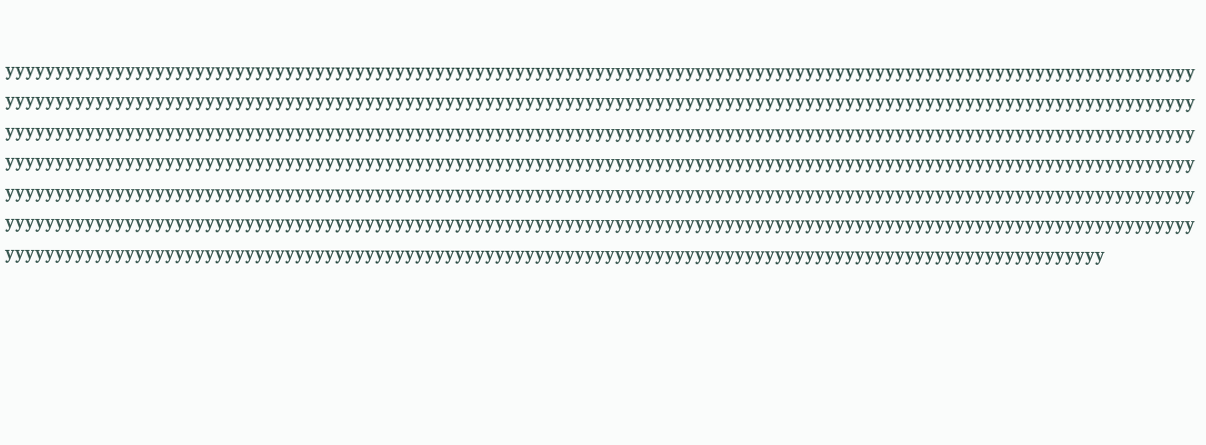уууууууууууууууууууууууууууууууууууууууууууууууууууууууууууууууууууууууууууууууууууууууууууууууууууууууууууууууууууууууууууууууууууууууууууууууууууууууууууууууууууууууууууууууууууууууууууууууууууууууууууууууууууууууууууууууууууууууууууууууууууууууууууууууууууууууууууууууууууууууууууууууууууууууууууууууууууууууууууууууууууууууууууууууууууууууууууууууууууууууууууууууууууууууууууууууууууууууууууууууууууууууууууууууууууууууууууууууууууууууууууууууууууууууууууууууууууууууууууууууууууууууууууууууууууууууууууууууууууууууууууууууууууууууууууууууууууууууууууууууууууууууууууууууууууууууууууууууууууууууууууууууууууууууууууууууууууууууууууууууууууууууууууууууууууууууууууууууууууууууууууууууууууууууууууууууууууууууууууууууууууууууууууууууууууууууууууууууууууууууууууууууууууууууууууууууууууууууууууууууууууууууууууууууууууууууу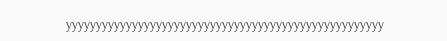ууууууууууууууууууууууууууууууууууууууууууууууууууууу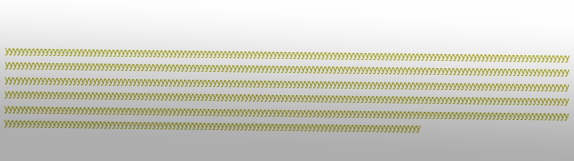ууууууууууууууууууууууууууууууууууууууууууууууууууууууууууууууууууууууууууууууууууууууууууууууууууууууууууууууууууууууууууууууууууууууууууууууууууууууууууууууууууууууууууууууууууууууууууууууууууууууууууууууууууууууууууууууууууууууууууууууууууууууууууууууууууууууууууууууууууууууууууууууууууууууууууууууууууууууууууууууууууууууууууууууууууууууууууууууууууууууууууууууууууууууууууууууууууууууууууууууууууууууууууууууууууууууууууууууууууууууууууууууууууууууууууууууууууууууууууууууууууууууууууууууууууууууууууууууууууууууууууууууууууууууууууууууууууууууууууууууууууууууууууууууууууууууууууууууууууууууууууууууууууууууууууууууууууууууууууууууууууууууууууууууууууууууууууууууууууууууууууууууууууууууууууууууууууууууууууууууууууууууууууууууууууууууууууууууууууууууууууууууууууууууууууууууууууууууууууууууууууууууууу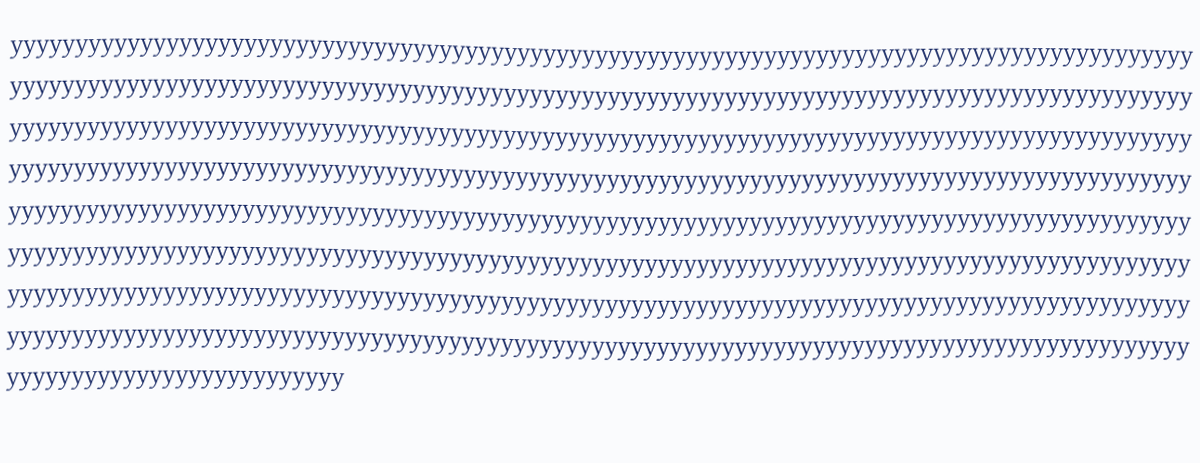уууууууууууууууууууууууууууууууууууууууууууууууууууууууууууууууууууууууууууууууууууууууууууууууууууууууууууууууууууууууууууууууууууууууууууууууууууууууууууууууууууууууууууууууууууууууууууууууууууууууууууууууууууууууууууууууууууууууууууууууууууууууууууууууууууууууууууууууууууууууууууууууууууууууууууууууууууууууууууууууууууууууууууууууууууууууууууууууууууууууууууууууууууууууууууууууууууууууууууууууууууууууууууууууууууууууууууууууууууууууууууууууууууууууууууууууууууууууууууууууууууууууууууууууууууууууууууууууууууууууууууууууууууууууууууууууууууууууууууууууууууууууууууууууууууууууууууууууууууууууууууууууууууууууууууууууууууууууууууууууууууууууууууууууууууууууууууууууууууууууууууууууууууууууууууууууууууууууууууууууууууууууууууууууууууууууууууууууууу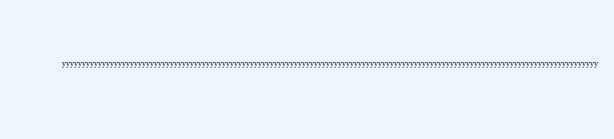уууууууууууууууууууууууууууууууууууууууууууууууууууууууууууууууууууууууууууууууууууууууууууууууууууууууууууууууууууууууууууууууууууууу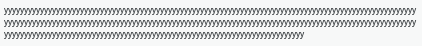ууууууууууууууууууууууууууууууууууууууууууууууууууууууууууууууууууууууууууууууууууууууууууууууууууууууууууууууууууууууууууууууууууууууууууууууууууууууууууууууууууууууууууууууууууууууууууууууууууууууууууууууууууууууууууууууууууууууууууууууууууууууууууууууууууууууууууууууууууууууууу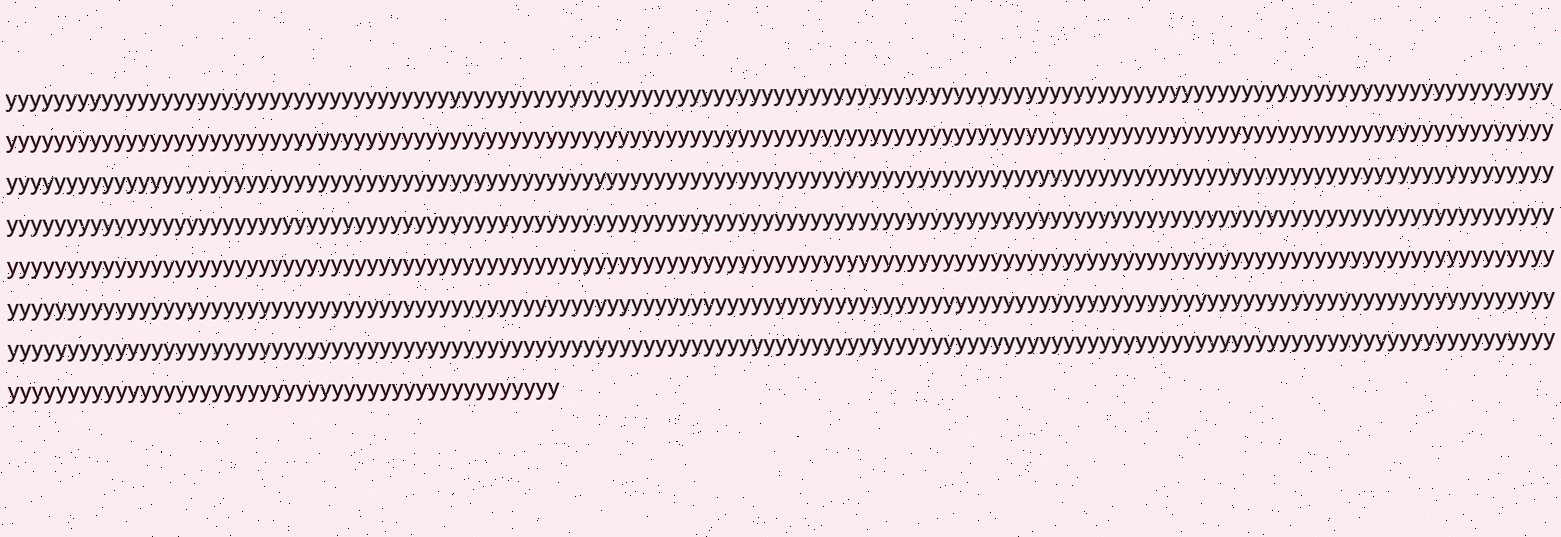ууууууууууууууууууууууууууууууууууууууууууууууууууууууууууууууууууууууууууууууууууууууууууууууууууууууууууууууууууууууууууууууууууууууууууууууууууууууууууууууууууууууууууууууууууууууууууууууууууууууууууууууууууууууууууууууууууууууууууууууууууууууууууууууууууууууууууууууууууууууууууууууууууууууууууууууууууууууууууууууууууууууууууууууууууууууууууууууууууууууууууууууууууууууууууууууууууууууууууууууууууууууууууууууууууууууууууууууууууууууууууууууууууууууууууууууууууууууууууууууууууууууууууууууууууууууууууууууууууууууууууууууууууууууууууууууууууууууууууууууууууууууууууууууууууууууууууууууууууууууууууууууууууууууууууууууууууууууууууууууууууууууууууууууууууууууууууууууууууууууууууууууууууууууууууууууууууууууууууууууууууууууууууууууууууууууууууууууууууууууууууууууууууууууууууууууууууууууууууууууууууууууууууууууууууууууууууууууууууууууууууууууууууууууууууууууууууууууууууууууууууууууууууууууууууууууууууууууууууууууууууууууууууууууууууууууууууууу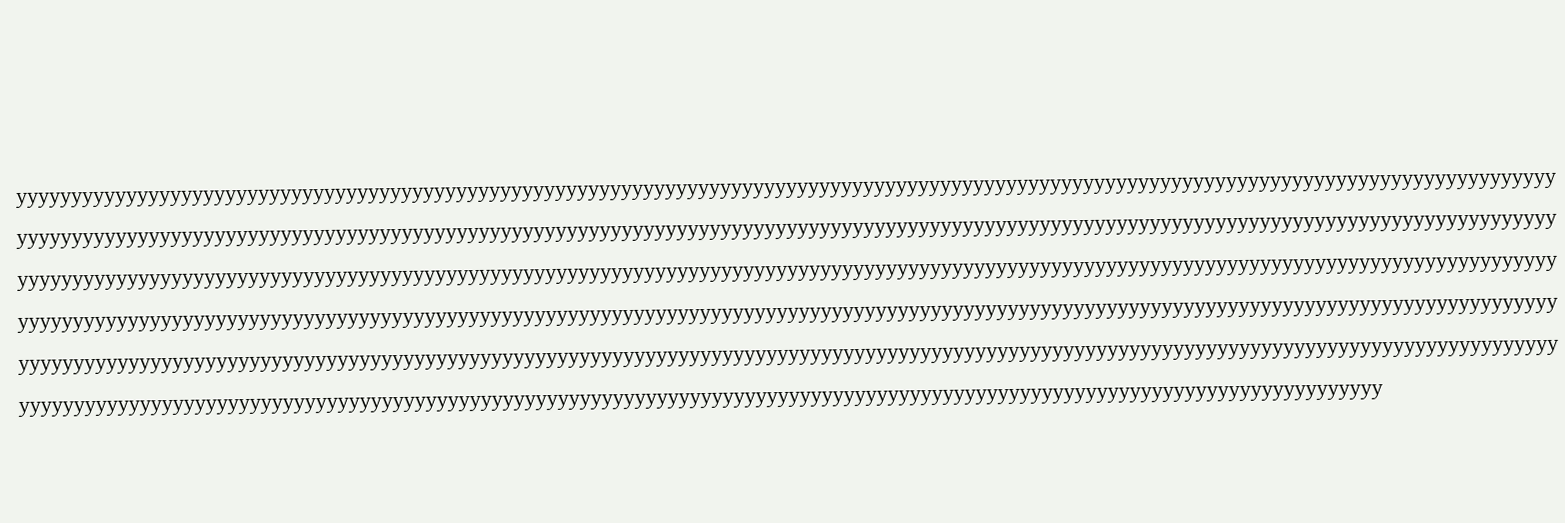уууууууууууууууууууууууууууууууууууууууууууууууууууууууууууууууууууууууууууууууууууууууууууууууууууууууууууууууууууууууууууууууууууууууууууууууууууууууууууууууууууууууууууууууууууууууууууууууууууууууууууууууууууууууууууууууууууууууууууууууууууууууууууууууууууууууууууууууууууууууууууууууууууууууууууууууууууууууууууууууууууууууууууууууууууууууууууууууууууууууууууууууууууууууууууууууууууууууууууууууууууууууууууууууууууууууууууууууууууууууууууууууууууууууууууууууууууууууууууууууууууууууууууууууууууууууууууууууууууууууууууууууууууууууууууууууууууууууууууууууууууууууууууууууууууууууууууууууууууууууууууууууууууууууууууууууууууууууууууууууууууууууууууууууууууууууууууууууууууууууууууууууууууууууууууууууууууууууууууууууууууууууууууууууууууууууууууууууууууууууууууууууууууууууууууууууууууууууууууууууууууууууууууууууууууууууу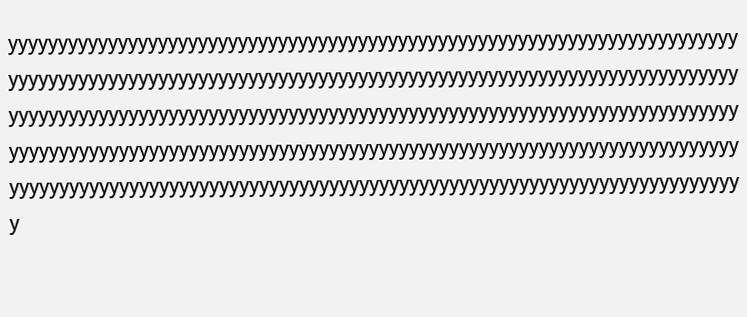уууууууууууууууууууууууууууууууууууууууууууууууууууууууууууууууууууууууууууууууууууууууууууууууууууууууууууууууууууууууууууууууууууууууууууууууууууууууууууууууууууууууууууууууууууууууууууууууууууууууууууууууууууууууууууууууууууууууууууууууууууууууууууууууууууууууууууууууууууууууууууууууууууууууууууууууууууууууууууууууууууууууууууууууууууууууууууууууууууууууууууууу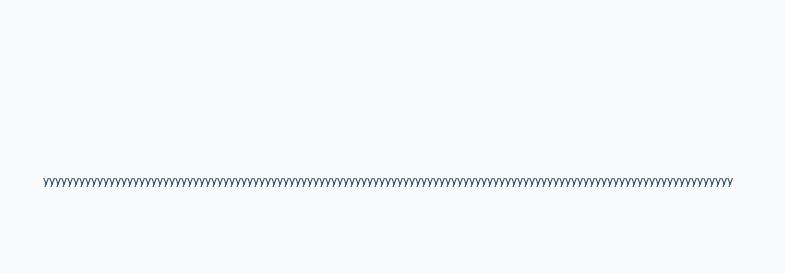ууууууууууууууууууууууууууууууууууууууууууууууууууууууууууууууууууууууууууууууууууууууууууууууууууууууууууууууууууу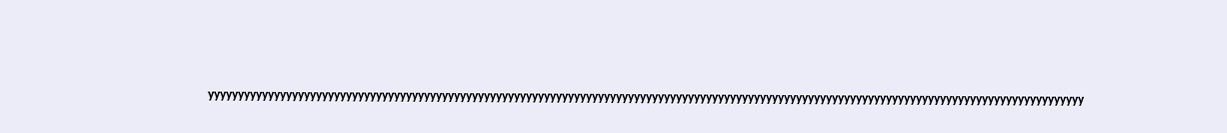уууууууууууууууууууууууууууууууууууууууууууууууууууууууууууууууууууууууууууууууууууууууууууууууууууууууууууууууууууууууууууууууууууууууууууууууууу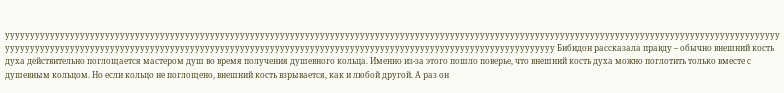ууууууууууууууууууууууууууууууууууууууууууууууууууууууууууууууууууууууууууууууууууууууууууууууууууууууууууууууууууууууууууууууууууууууууууууууууууууууууууууууууууууууууууууууууууууууууууууууууууууууууууууууууууууууууууууууууууууууууууууууууууууууууууууууууууууууууу Бибидон рассказала правду – обычно внешний кость духа действительно поглощается мастером душ во время получения душевного кольца. Именно из-за этого пошло поверье, что внешний кость духа можно поглотить только вместе с душевным кольцом. Но если кольцо не поглощено, внешний кость взрывается, как и любой другой. А раз он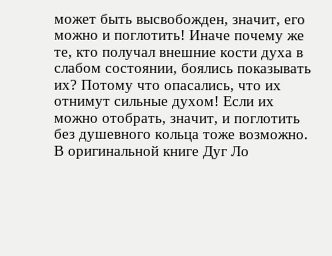может быть высвобожден, значит, его можно и поглотить! Иначе почему же те, кто получал внешние кости духа в слабом состоянии, боялись показывать их? Потому что опасались, что их отнимут сильные духом! Если их можно отобрать, значит, и поглотить без душевного кольца тоже возможно. В оригинальной книге Дуг Ло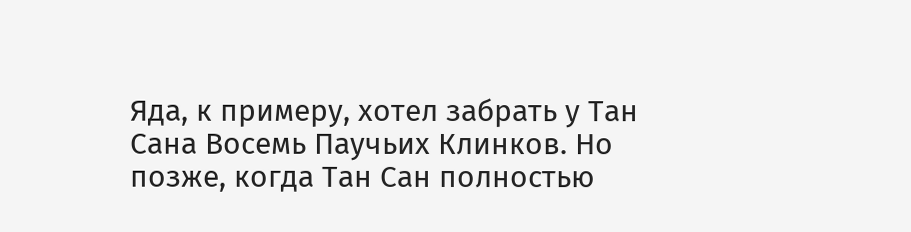Яда, к примеру, хотел забрать у Тан Сана Восемь Паучьих Клинков. Но позже, когда Тан Сан полностью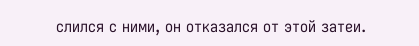слился с ними, он отказался от этой затеи.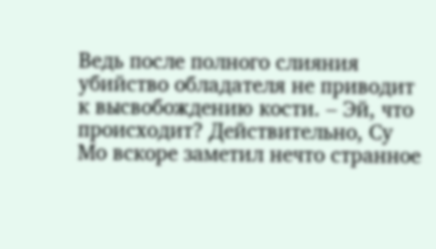Ведь после полного слияния убийство обладателя не приводит к высвобождению кости. – Эй, что происходит? Действительно, Су Мо вскоре заметил нечто странное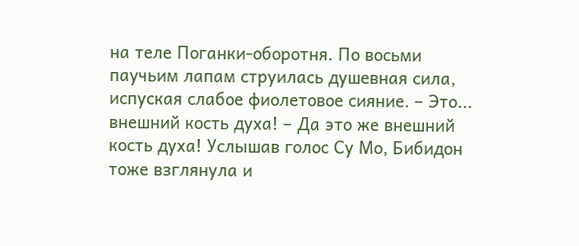на теле Поганки-оборотня. По восьми паучьим лапам струилась душевная сила, испуская слабое фиолетовое сияние. – Это... внешний кость духа! – Да это же внешний кость духа! Услышав голос Су Мо, Бибидон тоже взглянула и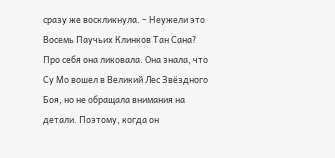сразу же воскликнула. – Неужели это Восемь Паучьих Клинков Тан Сана? Про себя она ликовала. Она знала, что Су Мо вошел в Великий Лес Звёздного Боя, но не обращала внимания на детали. Поэтому, когда он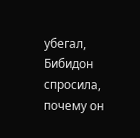убегал, Бибидон спросила, почему он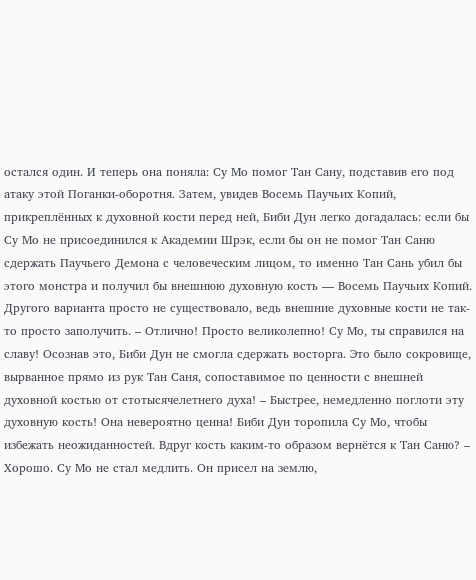остался один. И теперь она поняла: Су Мо помог Тан Сану, подставив его под атаку этой Поганки-оборотня. Затем, увидев Восемь Паучьих Копий, прикреплённых к духовной кости перед ней, Биби Дун легко догадалась: если бы Су Мо не присоединился к Академии Шрэк, если бы он не помог Тан Саню сдержать Паучьего Демона с человеческим лицом, то именно Тан Сань убил бы этого монстра и получил бы внешнюю духовную кость — Восемь Паучьих Копий. Другого варианта просто не существовало, ведь внешние духовные кости не так-то просто заполучить. – Отлично! Просто великолепно! Су Мо, ты справился на славу! Осознав это, Биби Дун не смогла сдержать восторга. Это было сокровище, вырванное прямо из рук Тан Саня, сопоставимое по ценности с внешней духовной костью от стотысячелетнего духа! – Быстрее, немедленно поглоти эту духовную кость! Она невероятно ценна! Биби Дун торопила Су Мо, чтобы избежать неожиданностей. Вдруг кость каким-то образом вернётся к Тан Саню? – Хорошо. Су Мо не стал медлить. Он присел на землю,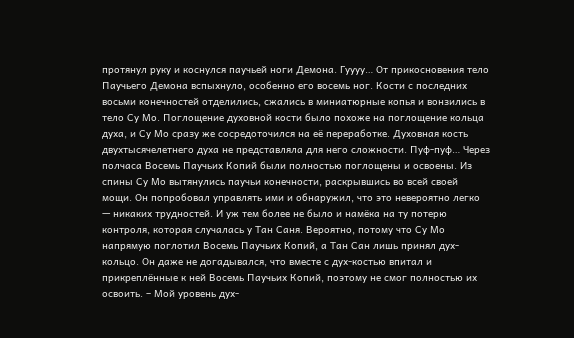протянул руку и коснулся паучьей ноги Демона. Гуууу… От прикосновения тело Паучьего Демона вспыхнуло, особенно его восемь ног. Кости с последних восьми конечностей отделились, сжались в миниатюрные копья и вонзились в тело Су Мо. Поглощение духовной кости было похоже на поглощение кольца духа, и Су Мо сразу же сосредоточился на её переработке. Духовная кость двухтысячелетнего духа не представляла для него сложности. Пуф-пуф… Через полчаса Восемь Паучьих Копий были полностью поглощены и освоены. Из спины Су Мо вытянулись паучьи конечности, раскрывшись во всей своей мощи. Он попробовал управлять ими и обнаружил, что это невероятно легко — никаких трудностей. И уж тем более не было и намёка на ту потерю контроля, которая случалась у Тан Саня. Вероятно, потому что Су Мо напрямую поглотил Восемь Паучьих Копий, а Тан Сан лишь принял дух-кольцо. Он даже не догадывался, что вместе с дух-костью впитал и прикреплённые к ней Восемь Паучьих Копий, поэтому не смог полностью их освоить. – Мой уровень дух-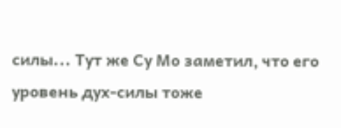силы... Тут же Су Мо заметил, что его уровень дух-силы тоже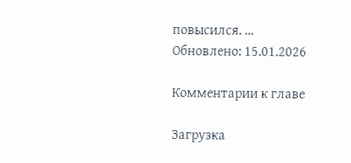повысился. ...
Обновлено: 15.01.2026

Комментарии к главе

Загрузка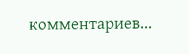комментариев...